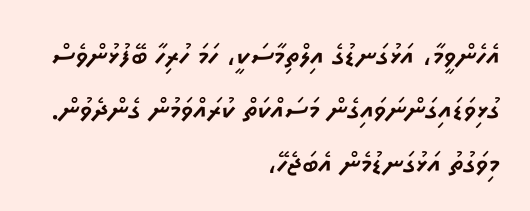އެހެންވީމާ، އަޅުގަނޑުގެ އިލްތިމާސަކީ، ހަމަ ހުރިހާ ބޭފުޅުންވެސް ގުޅިވަޑައިގަންނަވައިގެން މަސައްކަތް ކުރައްވަމުން ގެންދެވުން. މިވަގުތު އަޅުގަނޑުމެން އެބަޖެހޭ،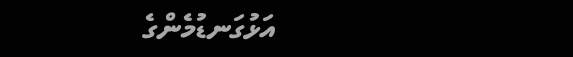އަޅުގަނޑުމެންގެ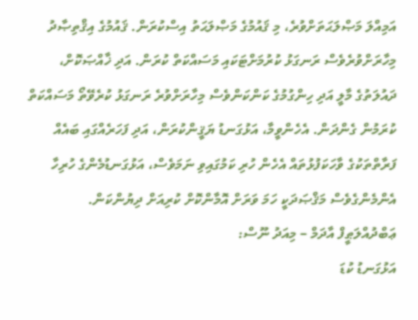އަމިއްލަ މަޞްލަޙަތަށްވުރެ، މި ޤައުމުގެ މަޞްލަޙަތު އިސްކުރަން. ޤައުމުގެ އިޤްތިޞާދު މިހާރަށްވުރެވެސް ރަނގަޅު ކުރުމަށްޓަކައި މަސައްކަތް ކުރަން. އަދި ޚާއްޞަކޮށް، ދައުލަތުގެ މާލީ އަދި ހިންގުމުގެ ކަންކަންވެސް މިހާރަށްވުރެ ރަނގަޅު ކުރެވޭތޯ މަސައްކަތް ކުރަމުން ގެންދަން. އެހެންވީމާ، އަޅުގަނޑު ޔަޤީންކުރަން، އަދި ފަހަރެއްގައި ބައެއް ފަރާތްތަކުގެ ވާހަކަފުޅުތައް އެހެން ހުރި ކަމުގައިވި ނަމަވެސް، އަޅުގަނޑުމެންގެ ހުރިހާ އެންމެންގެވެސް މަޤްޞަދަކީ ހަމަ ވަރަށް އޮމާންކޮށް ކުރިއަށް ދިޔުންކަން.
ޢަބްދުއްލަޠީފް އާދަމް – މިއަދު ނޫސް:
އަޅުގަނޑު ކުޑަ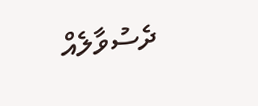ދެސުވާލެއް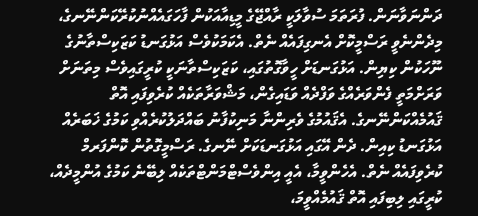ދަންނަވާނަން. ފުރަތަމަ ސުވާލަކީ ރާއްޖޭގެ މީޑިއާއަކުން ފާހަގައެއްނުކުރޭކަންނޭނގެ، މިދެންނެވީ ރަސްމީކޮށް އެނގިފައެއް ނެތް. އެކަމަކުވެސް އަޅުގަނޑު ކަޒަކިސްތާނުގެ ނޫހަކުން ކިޔިން. އަޅުގަނޑަށް ހީވާގޮތުގައި، ކަޒަކިސްތާނަކީ ކުރީގައިވެސް މިތަނަށް ވަރަށްމަތީ ފެންވަރެއްގެ ވަފްދެއް ވަޑައިގެން، މަޝްވަރާތަކެއް ކުރެވިފައި އޮތް ޤައުމެއްކަންނޭނގެ. އެޤައުމުގެ ވެރިންނާ މަނިކުފާނު ބައްދަލުކުރެއްވި ކަމުގެ ޚަބަރެއް އަޅުގަނޑު ކިއިން. ދެން އޭގައި އަޅުގަނޑަކަށް ނޭނގެ. ރަސްމީގޮތުން ކޮންފަރމް ކުރެވިފައެއް ނެތް. އެހެންވީމާ، އެއީ އިންވެސްޓްމަންޓްތަކެއް ލިބޭނެ ކަމުގެ އުންމީދެއް، ކުރީގައި ލިބިފައި އޮތް ޤައުމެއްވީމަ،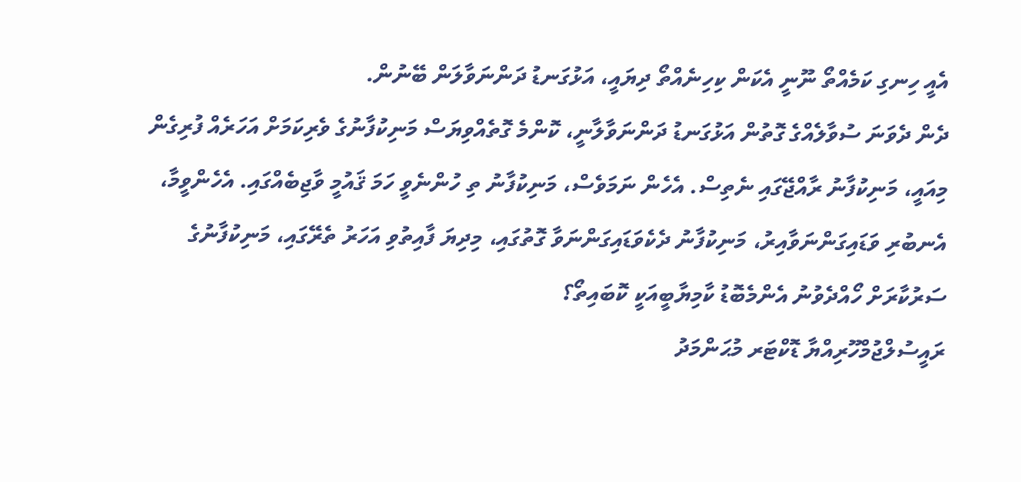އެއީ ހިނގި ކަމެއްތޯ ނޫނީ އެކަން ކިހިނެއްތޯ ދިޔައީ، އަޅުގަނޑު ދަންނަވާލަން ބޭނުން.
ދެން ދެވަނަ ސުވާލެއްގެ ގޮތުން އަޅުގަނޑު ދަންނަވާލާނީ، ކޮންމެ ގޮތެއްވިޔަސް މަނިކުފާނުގެ ވެރިކަމަށް އަހަރެއް ފުރިގެން މިއައީ، މަނިކުފާނު ރާއްޖޭގައި ނެތިސް. އެހެން ނަމަވެސް، މަނިކުފާނު ތި ހުންނެވީ ހަމަ ޤައުމީ ވާޖިބެއްގައި. އެހެންވީމާ، އެނބުރި ވަޑައިގަންނަވާއިރު، މަނިކުފާނު ދެކެވަޑައިގަންނަވާ ގޮތުގައި، މިދިޔަ ފާއިތުވި އަހަރު ތެރޭގައި، މަނިކުފާނުގެ ސަރުކާރަށް ހޯއްދެވުނު އެންމެބޮޑު ކާމިޔާބީއަކީ ކޮބައިތޯ؟
ރައީސުލްޖުމްހޫރިއްޔާ ޑޮކްޓަރ މުޙަންމަދު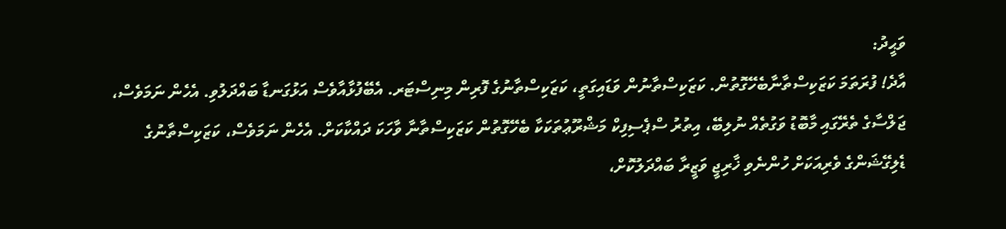ވަޙީދު:
އާދެ! ފުރަތަމަ ކަޒަކިސްތާނާބެހޭގޮތުން. ކަޒަކިސްތާނުން ވަޑައިގަތީ، ކަޒަކިސްތާނުގެ ފޮރިން މިނިސްޓަރ. އެބޭފުޅާއާވެސް އަޅުގަނޑާ ބައްދަލުވި. އެހެން ނަމަވެސް، ޖަލްސާގެ ތެރޭގައި މާބޮޑު ވަގުތެއް ނުލިބޭ، އިތުރު ސްޕެސިފިކް މަޝްރޫޢުތަކަކާ ބެހޭގޮތުން ކަޒަކިސްތާނާ ވާހަކަ ދައްކާކަށް. އެހެން ނަމަވެސް، ކަޒަކިސްތާނުގެ ޑެލިގޭޝަންގެ ވެރިއަކަށް ހުންނެވި ޚާރިޖީ ވަޒީރާ ބައްދަލުކޮށް،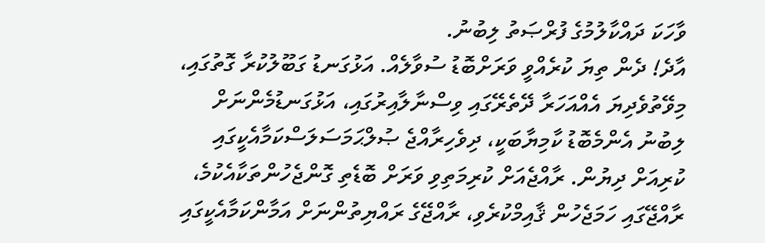ވާހަކަ ދައްކާލުމުގެ ފުރްޞަތު ލިބުނު.
އާދެ! ދެން ތިޔަ ކުރެއްވީ ވަރަށްބޮޑު ސުވާލެއް. އަޅުގަނޑު ގަބޫލުކުރާ ގޮތުގައި، މިވޭތުވެދިޔަ އެއްއަހަރާ ދޭތެރޭގައި ވިސްނާލާއިރުގައި، އަޅުގަނޑުމެންނަށް ލިބުނު އެންމެބޮޑު ކާމިޔާބަކީ، ދިވެހިރާއްޖެ ޞުލްޙަމަސަލަސްކަމާއެކީގައި ކުރިއަށް ދިޔުން. ރާއްޖެއަށް ކުރިމަތިވި ވަރަށް ބޮޑެތި ގޮންޖެހުންތަކާއެކުމެ، ރާއްޖޭގައި ހަމަޖެހުން ޤާއިމްކުރެވި، ރާއްޖޭގެ ރައްޔިތުންނަށް އަމާންކަމާއެކީގައި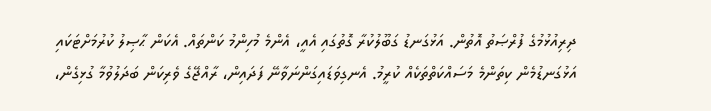ދިރިއުޅުމުގެ ފުރްޞަތު އޮތުން. އަޅުގަނޑު ގަބޫލުކުރާ ގޮތުގައި އެއީ، އެންމެ މުހިންމު ކަންތައް. އެކަން ޙާޞިލު ކުރުމަށްޓަކައި އަޅުގަނޑުމެން ކިތަންމެ މަސައްކަތްތަކެއް ކުރީމު. އެނގިވަޑައިގަންނަވާނޭ ފަދައިން، ރާއްޖޭގެ ވެރިކަން ބަދަލުވުމާ ގުޅިގެން،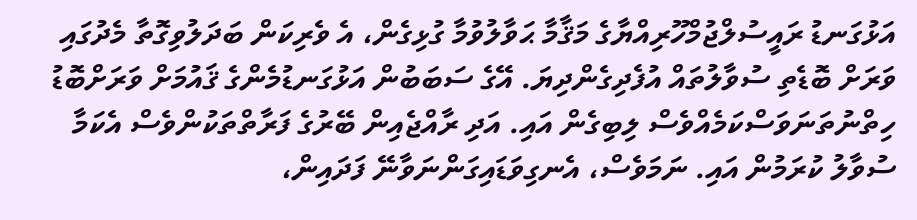އަޅުގަނޑު ރައީސުލްޖުމްހޫރިއްޔާގެ މަޤާމާ ޙަވާލުވުމާ ގުޅިގެން، އެ ވެރިކަން ބަދަލުވިގޮތާ މެދުގައި ވަރަށް ބޮޑެތި ސުވާލުތައް އުފެދިގެންދިޔަ. އޭގެ ސަބަބުން އަޅުގަނޑުމެންގެ ޤައުމަށް ވަރަށްބޮޑު ހިތްނުތަނަވަސްކަމެއްވެސް ލިބިގެން އައި. އަދި ރާއްޖެއިން ބޭރުގެ ފަރާތްތަކުންވެސް އެކަމާ ސުވާލު ކުރަމުން އައި. ނަމަވެސް، އެނގިވަޑައިގަންނަވާނޭ ފަދައިން،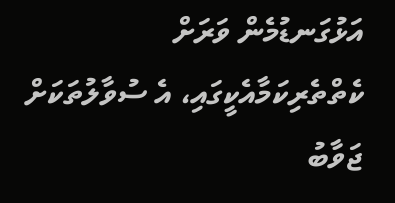އަޅުގަނޑުމެން ވަރަށް ކެތްތެރިކަމާއެކީގައި، އެ ސުވާލުތަކަށް ޖަވާބު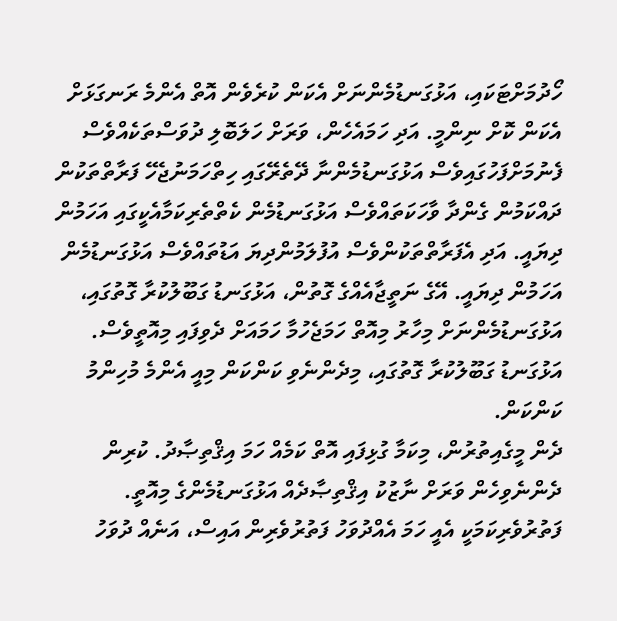ހޯދުމަށްޓަކައި، އަޅުގަނޑުމެންނަށް އެކަން ކުރެވެން އޮތް އެންމެ ރަނގަޅަށް އެކަން ކޮށް ނިންމީ. އަދި ހަމައެހެން، ވަރަށް ހަލަބޮލި ދުވަސްތަކެއްވެސް ފެނުމަށްފަހުގައިވެސް އަޅުގަނޑުމެންނާ ދޭތެރޭގައި ހިތްހަމަނުޖެހޭ ފަރާތްތަކުން ދައްކަމުން ގެންދާ ވާހަކަތައްވެސް އަޅުގަނޑުމެން ކެތްތެރިކަމާއެކީގައި އަހަމުން ދިޔައީ. އަދި އެފަރާތްތަކުންވެސް އުފުލަމުންދިޔަ އަޑުތައްވެސް އަޅުގަނޑުމެން އަހަމުން ދިޔައީ. އޭގެ ނަތީޖާއެއްގެ ގޮތުން، އަޅުގަނޑު ގަބޫލުކުރާ ގޮތުގައި، އަޅުގަނޑުމެންނަށް މިހާރު މިއޮތް ހަމަޖެހުމާ ހަމައަށް ދެވިފައި މިއޮތީވެސް. އަޅުގަނޑު ގަބޫލުކުރާ ގޮތުގައި، މިދެންނެވި ކަންކަން މިއީ އެންމެ މުހިންމު ކަންކަން.
ދެން މީގެއިތުރުން، މިކަމާ ގުޅިފައި އޮތް ކަމެއް ހަމަ އިޤްތިޞާދު. ކުރިން ދެންނެވިހެން ވަރަށް ނާޒުކު އިޤްތިޞާދެއް އަޅުގަނޑުމެންގެ މިއޮތީ. ފަތުރުވެރިކަމަކީ އެއީ ހަމަ އެއްދުވަހު ފަތުރުވެރިން އައިސް، އަނެއް ދުވަހު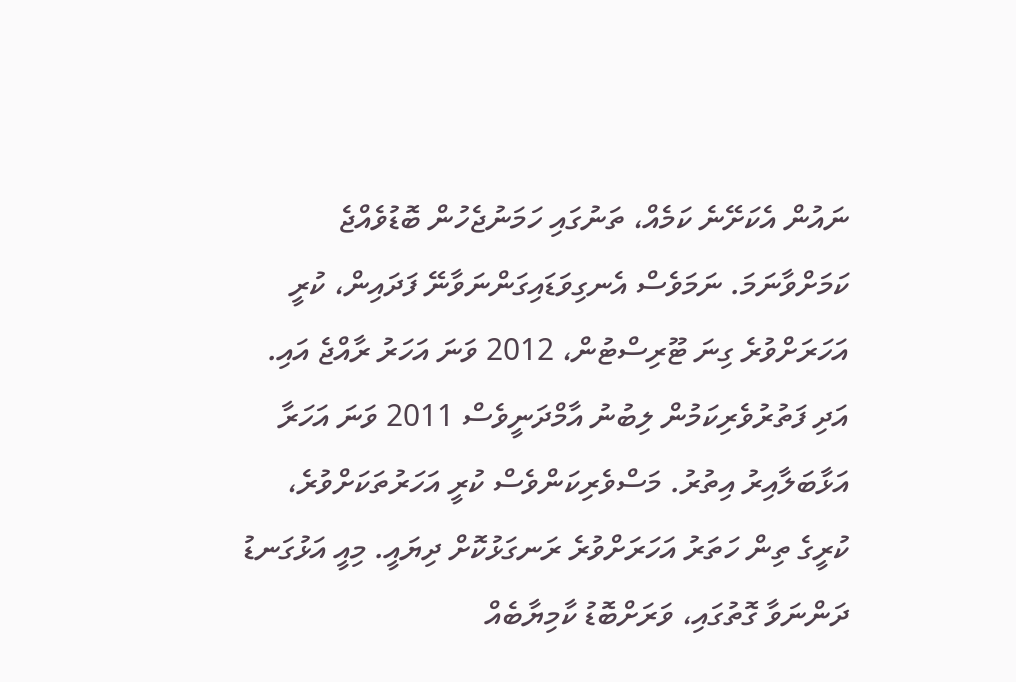ނައުން އެކަށޭނެ ކަމެއް، ތަނުގައި ހަމަނުޖެހުން ބޮޑުވެއްޖެ ކަމަށްވާނަމަ. ނަމަވެސް އެނގިވަޑައިގަންނަވާނޭ ފަދައިން، ކުރީ އަހަރަށްވުރެ ގިނަ ޓޫރިސްޓުން، 2012 ވަނަ އަހަރު ރާއްޖެ އައި. އަދި ފަތުރުވެރިކަމުން ލިބުނު އާމްދަނީވެސް 2011 ވަނަ އަހަރާ އަޅާބަލާއިރު އިތުރު. މަސްވެރިކަންވެސް ކުރީ އަހަރުތަކަށްވުރެ، ކުރީގެ ތިން ހަތަރު އަހަރަށްވުރެ ރަނގަޅުކޮށް ދިޔައީ. މިއީ އަޅުގަނޑު ދަންނަވާ ގޮތުގައި، ވަރަށްބޮޑު ކާމިޔާބެއް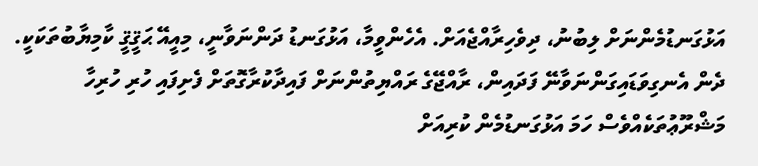އަޅުގަނޑުމެންނަށް ލިބުނު، ދިވެހިރާއްޖެއަށް. އެހެންވީމާ، އަޅުގަނޑު ދަންނަވާނީ، މިއީއޭ ޙަޤީޤީ ކާމިޔާބުތަކަކީ.
ދެން އެނގިވަޑައިގަންނަވާނޭ ފަދައިން، ރާއްޖޭގެ ރައްޔިތުންނަށް ފައިދާކުރާގޮތަށް ފެށިފައި ހުރި ހުރިހާ މަޝްރޫޢުތަކެއްވެސް ހަމަ އަޅުގަނޑުމެން ކުރިއަށް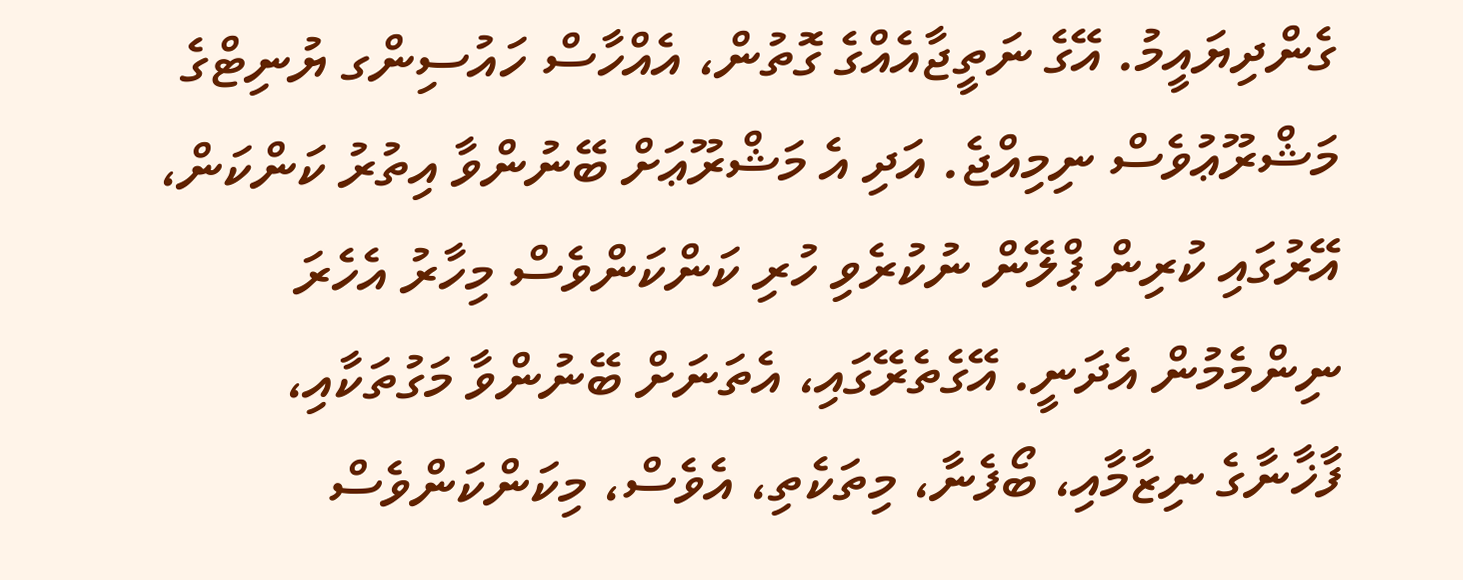ގެންދިޔައީމު. އޭގެ ނަތީޖާއެއްގެ ގޮތުން، އެއްހާސް ހައުސިންގ ޔުނިޓްގެ މަޝްރޫޢުވެސް ނިމިއްޖެ. އަދި އެ މަޝްރޫޢަށް ބޭނުންވާ އިތުރު ކަންކަން، އޭރުގައި ކުރިން ޕްލޭން ނުކުރެވި ހުރި ކަންކަންވެސް މިހާރު އެހެރަ ނިންމެމުން އެދަނީ. އޭގެތެރޭގައި، އެތަނަށް ބޭނުންވާ މަގުތަކާއި، ފާޚާނާގެ ނިޒާމާއި، ބޯފެނާ، މިތަކެތި، އެވެސް، މިކަންކަންވެސް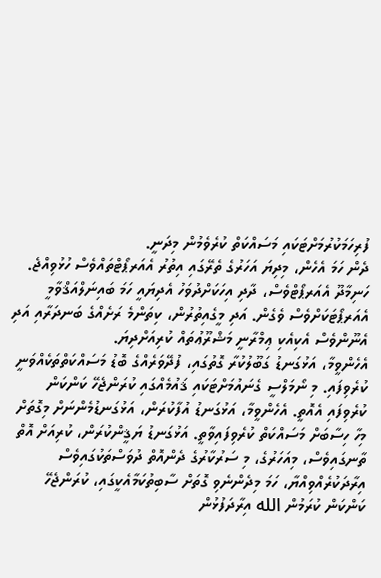ފުރިހަމަކުރުމަށްޓަކައި މަސައްކަތް ކުރެވެމުން މިދަނީ.
ދެން ހަމަ އެހެން، މިދިޔަ އަހަރުގެ ތެރޭގައި އިތުރު އެއަރޕޯޓްތައްވެސް ހުޅުވިއްޖެ. ހަނިމާދޫ އެއަރޕޯޓްވެސް، ދާދި އިހަކަށްދުވަހު އެދިޔައީ ހަމަ ބައިނަލްއަޤްވާމީ އެއަރޕޯޓަކަށްވެސް ވެގެން. އަދި މީގެއިތުރުން، ކިތަންމެ ރަށެއްގެ ބަނދަރާއި އަދި އެނޫންވެސް އެކިއެކި ޢިމްރާނީ މަޝްރޫޢުތައް ކުރިއަށްދިޔަ.
އެހެންވީމާ، އަޅުގަނޑު ގަބޫލުކުރާ ގޮތުގައި، ފުދޭވަރެއްގެ ބޮޑު މަސައްކަތްތަކެއްވަނީ ކުރެވިފައި. މި ނޯމަލްސީ ގެނައުމަށްޓަކައި ޤައުމެއްގައި ކުރަންޖެހޭ ކަންކަން ކުރެވިފައި އެއޮތީ. އެހެންވީމާ، އަޅުގަނޑު އުފާކުރަން، އަޅުގަނޑުމެންނަށް މިގޮތަށް މިހާ ހިސާބަށް މަސައްކަތް ކުރެވިފައިވާތީ. އަޅުގަނޑު ޔަޤީންކުރަން، ކުރިއަށް އޮތް ތާނގައިވެސް، މިއަހަރުގެ، މި ސަރުކާރުގެ ދެންއޮތް ދުވަސްތަކުގައިވެސް އިރާދަކުރެއްވިއްޔާ، ހަމަ މިދެންނެވި ގޮތަށް ސާބިތުކަމާއެކީގައި، ކުރަންޖެހޭ ކަންކަން ކުރަމުން الله އިރާދަފުޅުން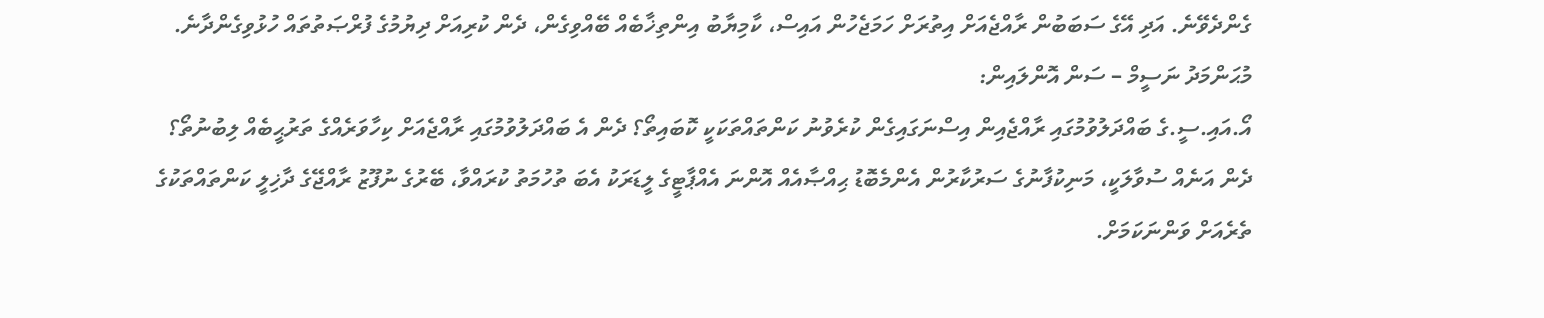ގެންދެވޭނެ. އަދި އޭގެ ސަބަބުން ރާއްޖެއަށް އިތުރަށް ހަމަޖެހުން އައިސް، ކާމިޔާބު އިންތިޚާބެއް ބޭއްވިގެން، ދެން ކުރިއަށް ދިޔުމުގެ ފުރްޞަތުތައް ހުޅުވިގެންދާނެ.
މުޙަންމަދު ނަސީމް – ސަން އޮންލައިން:
އޯ.އައި.ސީ.ގެ ބައްދަލުވުމުގައި ރާއްޖެއިން އިސްނަގައިގެން ކުރެވުނު ކަންތައްތަކަކީ ކޮބައިތޯ؟ ދެން އެ ބައްދަލުވުމުގައި ރާއްޖެއަށް ކިހާވަރެއްގެ ތަރުޙީބެއް ލިބުނުތޯ؟
ދެން އަނެއް ސުވާލަކީ، މަނިކުފާނުގެ ސަރުކާރުން އެންމެބޮޑު ޙިއްޞާއެއް އޮންނަ އެއްޕާޓީގެ ލީޑަރަކު އެބަ ތުހުމަތު ކުރައްވާ، ބޭރުގެ ނުފޫޒު ރާއްޖޭގެ ދާޚިލީ ކަންތައްތަކުގެ ތެރެއަށް ވަންނަކަމަށް.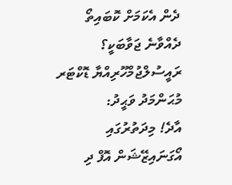ދެން އެކަމަށް ކޮބައިތޯ ދެއްވާނެ ޖަވާބަކީ؟
ރައީސުލްޖުމްހޫރިއްޔާ ޑޮކްޓަރ މުޙަންމަދު ވަޙީދު:
އާދެ! މިދަތުރުގައި އޯގަނައިޒޭޝަން އޮފް ދި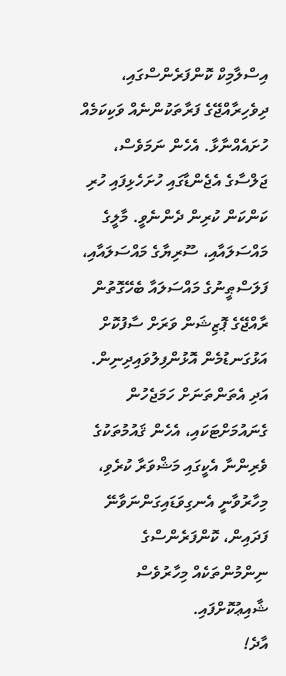އިސްލާމިކް ކޮންފަރެންސްގައި، ދިވެހިރާއްޖޭގެ ފަރާތަކުންނެއް ވަކިކަމެއް ހުށައެއްނާޅާ. އެހެން ނަމަވެސް، ޖަލްސާގެ އެޖެންޑާގައި ހުށަހެޅިފައި ހުރި ކަންކަން ކުރިން ދެންނެވީ. މާލީގެ މައްސަލައާއި، ސޫރިޔާގެ މައްސަލައާއި، ފަލަސްޠީނުގެ މައްސަލައާ ބެހޭގޮތުން ރާއްޖޭގެ ޕޮޒިޝަން ވަރަށް ސާފުކޮށް އަޅުގަނޑުމެން އޮޅުންފިލުވައިދިނިން. އަދި އެތަންތަނަށް ހަމަޖެހުން ގެނައުމަށްޓަކައި، އެހެން ޤައުމުތަކުގެ ވެރިންނާ އެކީގައި މަޝްވަރާ ކުރެވި، މިހާރުވާނީ އެނގިވަޑައިގަންނަވާނޭ ފަދައިން، ކޮންފަރެންސްގެ ނިންމުންތަކެއް މިހާރުވެސް ޝާއިޢުކޮށްފައި.
އާދެ!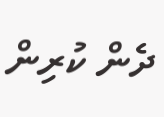ދެން ކުރިން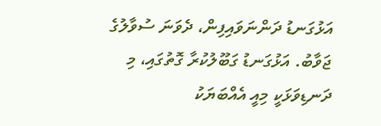އަޅުގަނޑު ދަންނަވައިފިން، ދެވަނަ ސުވާލުގެ ޖަވާބު. އަޅުގަނޑު ގަބޫލުކުރާ ގޮތުގައި، މި ދަނޑިވަޅަކީ މިއީ އެއްބަޔަކު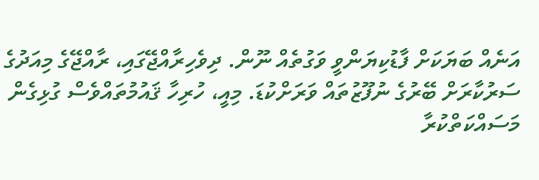އަނެއް ބަޔަކަށް ފާޑުކިޔަންވީ ވަގުތެއް ނޫން. ދިވެހިރާއްޖޭގައި، ރާއްޖޭގެ މިއަދުގެ ސަރުކާރަށް ބޭރުގެ ނުފޫޒުތައް ވަރަށްކުޑަ. މިއީ، ހުރިހާ ޤައުމުތައްވެސް ގުޅިގެން މަސައްކަތްކުރާ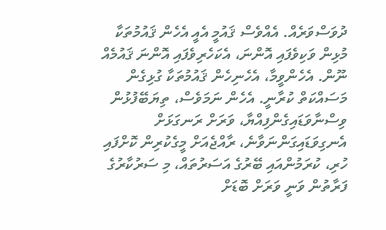ދުވަސްވަރެއް. އެއްވެސް ޤައުމީ އެއީ އެހެން ޤައުމުތަކާ މުޅިން ވަކިވެފައި އޮންނަ، އެކަހެރިވެފައި އޮންނަ ޤައުމެއް ނޫން. އެހެންވީމާ، އެހެނިހެން ޤައުމުތަކާ ގުޅިގެން މަސައްކަތް ކުރާނީ. އެހެން ނަމަވެސް، ތިޔަބޭފުޅުން ވިސްނާވަޑައިގެންފިއްޔާ، ވަރަށް ރަނގަޅަށް އެނގިވަޑައިގަންނަވާނެ، ރާއްޖެއަށް މީގެކުރިން ކޮށްފައި ހުރި، ކުރަމުންއައި ބޭރުގެ އަސަރުތައް، މި ސަރުކާރުގެ ފަރާތުން ވަނީ ވަރަށް ބޮޑަށް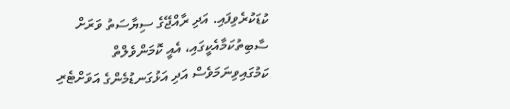ކުޑަކުރެވިފައި. އަދި ރާއްޖޭގެ ސިޔާސަތު ވަރަށް ސާބިތުކަމާއެކީގައި، އެއީ ކޮމަންވެލްތް ކަމުގައިވިނަމަވެސް އަދި އަޅުގަނޑުމެންގެ އަވަށްޓެރި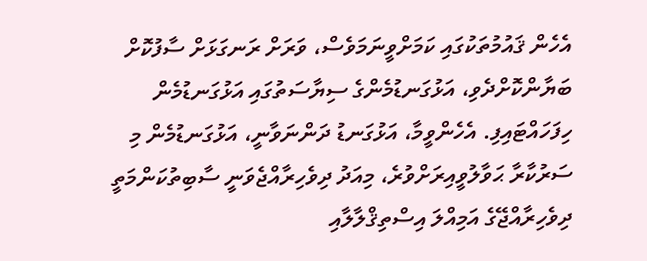އެހެން ޤައުމުތަކުގައި ކަމަށްވީނަމަވެސް، ވަރަށް ރަނގަޅަށް ސާފުކޮށް ބަޔާންކޮށްދެވި، އަޅުގަނޑުމެންގެ ސިޔާސަތުގައި އަޅުގަނޑުމެން ހިފަހައްޓައިފި. އެހެންވީމާ، އަޅުގަނޑު ދަންނަވާނީ، އަޅުގަނޑުމެން މި ސަރުކާރާ ޙަވާލުވީއިރަށްވުރެ، މިއަދު ދިވެހިރާއްޖެވަނީ ސާބިތުކަންމަތީ ދިވެހިރާއްޖޭގެ އަމިއްލަ އިސްތިޤްލާލާއި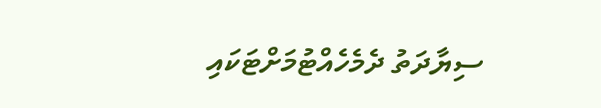ސިޔާދަތު ދެމެހެއްޓުމަށްޓަކައި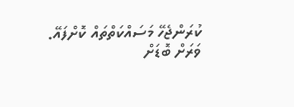ކުރަންޖެހޭ މަސައްކަތްތައް ކޮށްފައޭ.
ވަރަށް ބޮޑަށް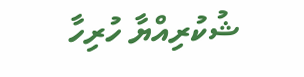ޝުކުރިއްޔާ ހުރިހާ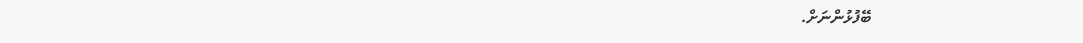ބޭފުޅުންނަށް.